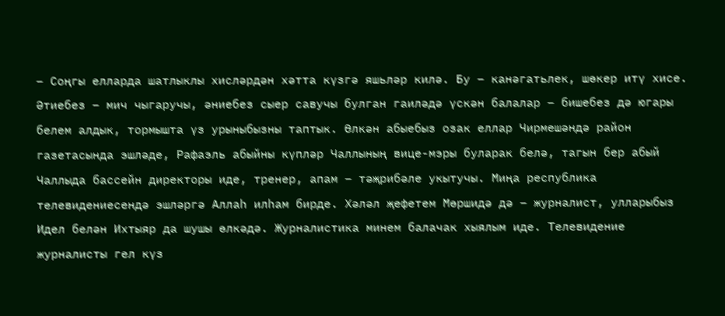– Соңгы елларда шатлыклы хисләрдән хәтта күзгә яшьләр килә. Бу – канәгатьлек, шөкер итү хисе. Әтиебез – мич чыгаручы, әниебез сыер савучы булган гаиләдә үскән балалар – бишебез дә югары белем алдык, тормышта үз урыныбызны таптык. Өлкән абыебыз озак еллар Чирмешәндә район газетасында эшләде, Рафаэль абыйны күпләр Чаллының вице-мэры буларак белә, тагын бер абый Чаллыда бассейн директоры иде, тренер, апам – тәҗрибәле укытучы. Миңа республика телевидениесендә эшләргә Аллаһ илһам бирде. Хәләл җефетем Мөршидә дә – журналист, улларыбыз Идел белән Ихтыяр да шушы өлкәдә. Журналистика минем балачак хыялым иде. Телевидение журналисты гел күз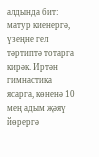алдында бит: матур киенергә, үзеңне гел тәртиптә тотарга кирәк. Иртән гимнастика ясарга, көненә 10 мең адым җәяү йөрергә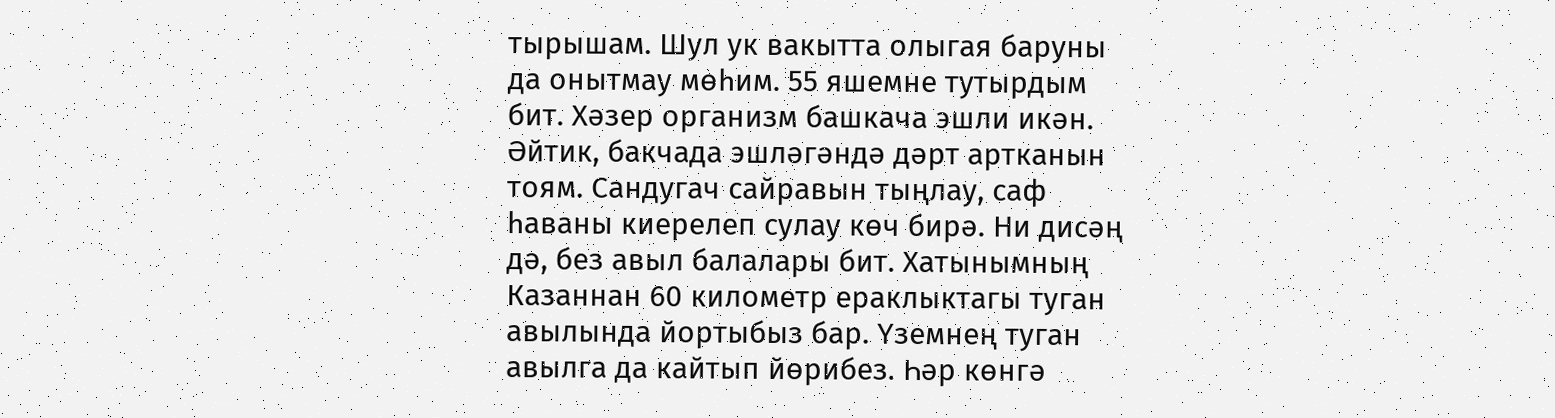тырышам. Шул ук вакытта олыгая баруны да онытмау мөһим. 55 яшемне тутырдым бит. Хәзер организм башкача эшли икән. Әйтик, бакчада эшләгәндә дәрт артканын тоям. Сандугач сайравын тыңлау, саф һаваны киерелеп сулау көч бирә. Ни дисәң дә, без авыл балалары бит. Хатынымның Казаннан 60 километр ераклыктагы туган авылында йортыбыз бар. Үземнең туган авылга да кайтып йөрибез. Һәр көнгә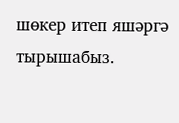шөкер итеп яшәргә тырышабыз.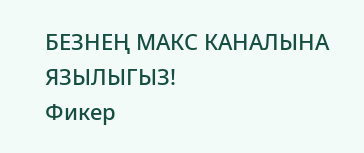БЕЗНЕҢ МАКС КАНАЛЫНА ЯЗЫЛЫГЫЗ!
Фикер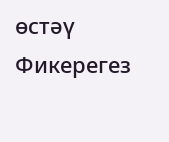өстәү
Фикерегез